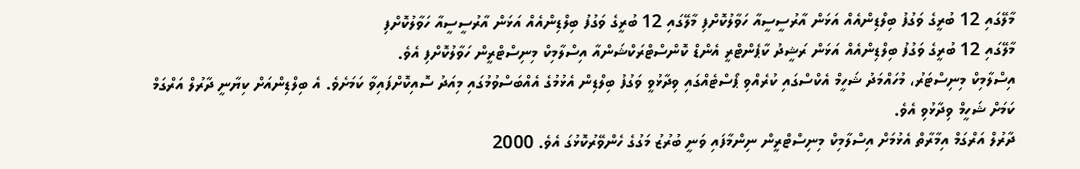މާލޭގައި 12 ބުރީގެ ވަގުފު ބިލްޑިންއެއް އަޅަން އާރުސީސީއާ ހަވާލުކޮށްފި މާލޭގައި 12 ބުރީގެ ވަގުފު ބިލްޑިންއެއް އަޅަން އާރުސީސީއާ ހަވާލުކޮށްފި
މާލޭގައި 12 ބުރީގެ ވަގުފު ބިލްޑިންއެއް އަޅަން ރަޝީދު ކާޕެންޓްރީ އެންޑް ކޮންސްޓްރަކްޝަންއާ އިސްލާމިކް މިނިސްޓްރީން ހަވާލުކޮށްފި އެވެ.
އިސްލާމިކް މިނިސްޓަރު، މުހައްމަދު ޝަހީމް އެކްސްގައި ކުރެއްވި ޕޯސްޓެއްގައި ވިދާޅުވީ ވަގުފު ބިލްޑިން އެޅުމުގެ އެއްބަސްވުމުގައި މިއަދު ސޮއިކޮށްފައިވާ ކަމަށެވެ. އެ ބިލްޑިންއަށް ކިޔާނީ ދާރުލް އަރްގަމް ކަމަށް ޝަހީމް ވިދާޅުވި އެވެ.
ދާރުލް އަރްގަމް އިމާރާތް އެޅުމަށް އިސްލާމިކް މިނިސްޓްރީން ނިންމާފައި ވަނީ ބުރުޒު މަގުގެ ހެންވޭރުކޮޅުގަ އެވެ. 2000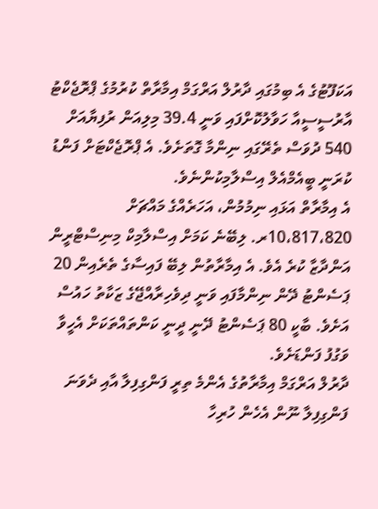އަކަފޫޓުގެ އެ ބިމުގައި ދާރުލް އަރްގަމް އިމާރާތް ކުރުމުގެ ޕްރޮޖެކްޓު އާރުސީސީއާ ހަވާލުކޮށްފައި ވަނީ 39.4 މިލިއަން ރުފިޔާއަށް 540 ދުވަސް ތެރޭގައި ނިންމާ ގޮތަށެވެ. އެ ޕްރޮޖެކްޓަށް ފަންޑު ކުރަނީ ބީއެމްއެލް އިސްލާމިކުންނެވެ.
އެ އިމާރާތް އަޅައި ނިމުމުން، އަހަރެއްގެ މައްޗަށް 10،817،820ރ. ލިބޭނެ ކަމަށް އިސްލާމިކް މިނިސްޓްރީން އަންދާޒާ ކުރެ އެވެ. އެ އިމާރާތުން ލިބޭ ފައިސާގެ ތެރެއިން 20 ޕަސެންޓު ދޭން ނިންމާފައި ވަނީ ދިވެހިރާއްޖޭގެ ޒަކާތު ހައުސް އަށެވެ. ބާކީ 80 ޕަސެންޓު ދޭނީ ދީނީ ކަންތައްތަކަށް އެހީވާ ވަގުފު ފަންޑަށެވެ.
ދާރުލް އަރްގަމް އިމާރާތުގެ އެންމެ ތިރީ ފަންގިފިލާ އާއި ދެވަނަ ފަންގިފިލާ ނޫން އެހެން ހުރިހާ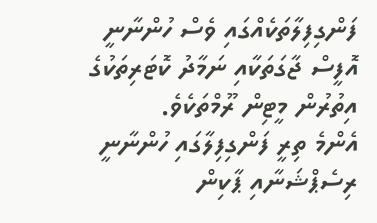ފަންގިފިލާތަކެއްގައި ވެސް ހުންނާނީ އޮފީސް ޖާގަތަކާއި ނަމާދު ކޮޓަރިތަކުގެ އިތުރުން މީޓިން ރޫމްތަކެވެ.
އެންމެ ތިރީ ފަންގިފިލާގައި ހުންނާނީ ރިސެޕްޝަނާއި ޕާކިން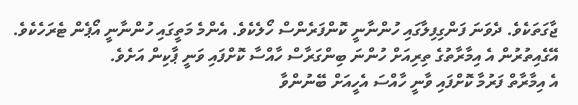ޖާގަތަކެވެ. ދެވަނަ ފަންގިފިލާގައި ހުންނާނީ ކޮންފަރެންސް ހޯލެކެވެ. އެންމެ މަތީގައި ހުންނާނީ އޯޕެން ޓެރަހެކެވެ. އޭގެއިތުރުން އެ އިމާރާތުގެ ތިރިއަށް ހުންނަ ބިންގަރާސް ހާއްސާ ކޮށްފައި ވަނީ ޕާކިން އަށެވެ.
އެ އިމާރާތް ފަރުމާ ކޮށްފައި ވާނީ ހާއްސަ އެހީއަށް ބޭނުންވާ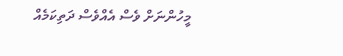މީހުންނަށް ވެސް އެއްވެސް ދަތިކަމެއް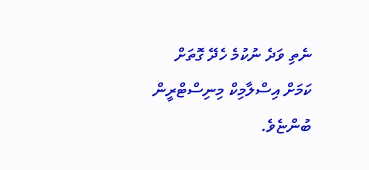ނެތި ވަދެ ނުކުމެ ހެދޭ ގޮތަށް ކަމަށް އިސްލާމިކް މިނިސްޓްރީން ބުންޏެވެ.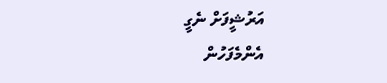އަރުޝީފަށް ނެގީ
އެންމެފަހުން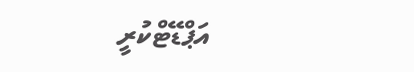އަޕްޑޭޓްކުރީ